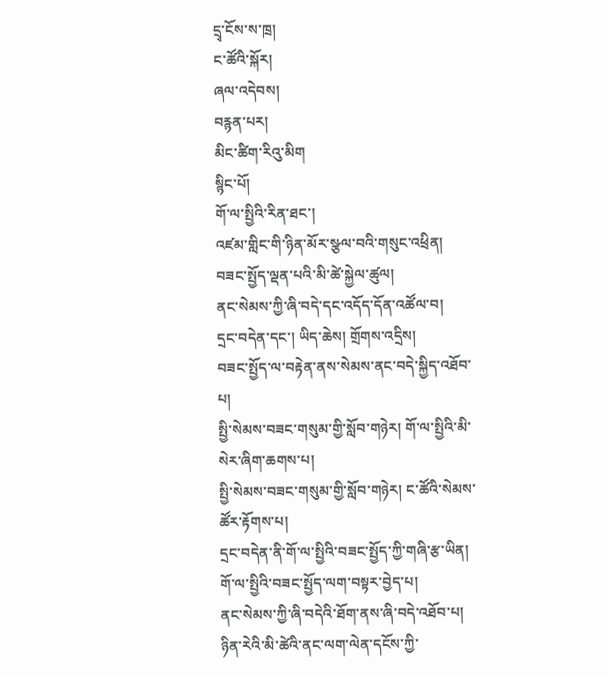དྲྭ་ངོས་ས་ཁྲ།
ང་ཚོའི་སྐོར།
ཞལ་འདེབས།
བརྙན་པར།
མིང་ཚིག་རིའུ་མིག
སྙིང་པོ།
གོ་ལ་སྤྱིའི་རིན་ཐང་།
འཛམ་གླིང་གི་ཉིན་མོར་སྩལ་བའི་གསུང་འཕྲིན།
བཟང་སྤྱོད་ལྡན་པའི་མི་ཚེ་སྐྱེལ་ཚུལ།
ནང་སེམས་ཀྱི་ཞི་བདེ་དང་འདོད་དོན་འཚོལ་བ།
དྲང་བདེན་དང་། ཡིད་ཆེས། གྲོགས་འདྲིས།
བཟང་སྤྱོད་ལ་བརྟེན་ནས་སེམས་ནང་བདེ་སྐྱིད་འཐོབ་པ།
སྤྱི་སེམས་བཟང་གསུམ་གྱི་སློབ་གཉེར། གོ་ལ་སྤྱིའི་མི་སེར་ཞིག་ཆགས་པ།
སྤྱི་སེམས་བཟང་གསུམ་གྱི་སློབ་གཉེར། ང་ཚོའི་སེམས་ཚོར་རྟོགས་པ།
དྲང་བདེན་ནི་གོ་ལ་སྤྱིའི་བཟང་སྤྱོད་ཀྱི་གཞི་རྩ་ཡིན།
གོ་ལ་སྤྱིའི་བཟང་སྤྱོད་ལག་བསྟར་བྱེད་པ།
ནང་སེམས་ཀྱི་ཞི་བདེའི་ཐོག་ནས་ཞི་བདེ་འཐོབ་པ།
ཉིན་རེའི་མི་ཚེའི་ནང་ལག་ལེན་དངོས་ཀྱི་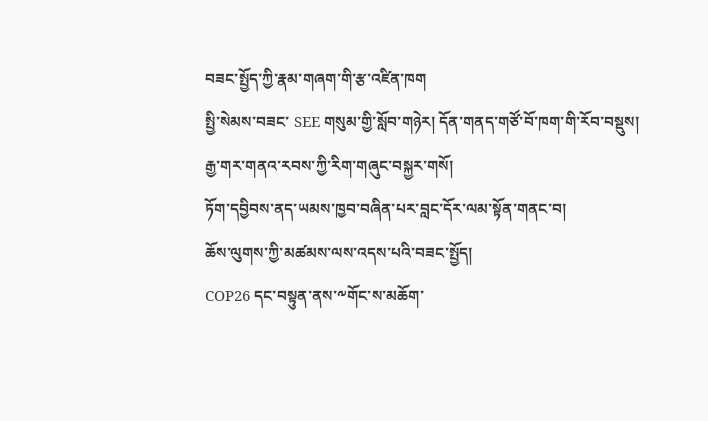བཟང་སྤྱོད་ཀྱི་རྣམ་གཞག་གི་རྩ་འཛིན་ཁག
སྤྱི་སེམས་བཟང་ SEE གསུམ་གྱི་སློབ་གཉེར། དོན་གནད་གཙོ་བོ་ཁག་གི་རོབ་བསྡུས།
རྒྱ་གར་གནའ་རབས་ཀྱི་རིག་གཞུང་བསྐྱར་གསོ།
ཏོག་དབྱིབས་ནད་ཡམས་ཁྱབ་བཞིན་པར་བླང་དོར་ལམ་སྟོན་གནང་བ།
ཆོས་ལུགས་ཀྱི་མཚམས་ལས་འདས་པའི་བཟང་སྤྱོད།
COP26 དང་བསྟུན་ནས་༸གོང་ས་མཆོག་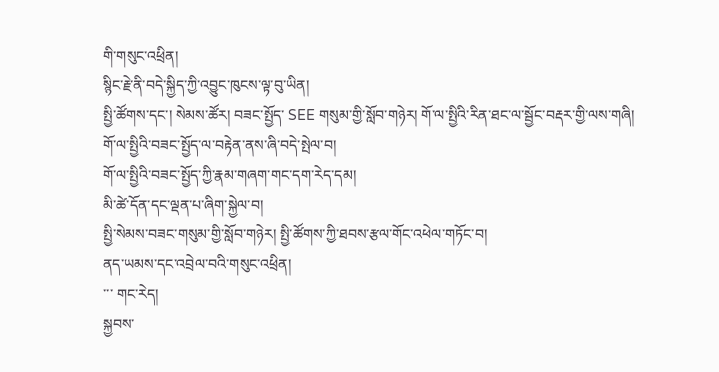གི་གསུང་འཕྲིན།
སྙིང་རྗེ་ནི་བདེ་སྐྱིད་ཀྱི་འབྱུང་ཁུངས་ལྟ་བུ་ཡིན།
སྤྱི་ཚོགས་དང་། སེམས་ཚོར། བཟང་སྤྱོད་ SEE གསུམ་གྱི་སློབ་གཉེར། གོ་ལ་སྤྱིའི་རིན་ཐང་ལ་སྦྱོང་བརྡར་གྱི་ལས་གཞི།
གོ་ལ་སྤྱིའི་བཟང་སྤྱོད་ལ་བརྟེན་ནས་ཞི་བདེ་སྤེལ་བ།
གོ་ལ་སྤྱིའི་བཟང་སྤྱོད་ཀྱི་རྣམ་གཞག་གང་དག་རེད་དམ།
མི་ཚེ་དོན་དང་ལྡན་པ་ཞིག་སྐྱེལ་བ།
སྤྱི་སེམས་བཟང་གསུམ་གྱི་སློབ་གཉེར། སྤྱི་ཚོགས་ཀྱི་ཐབས་རྩལ་གོང་འཕེལ་གཏོང་བ།
ནད་ཡམས་དང་འབྲེལ་བའི་གསུང་འཕྲིན།
་་་ གང་རེད།
སྐྱབས་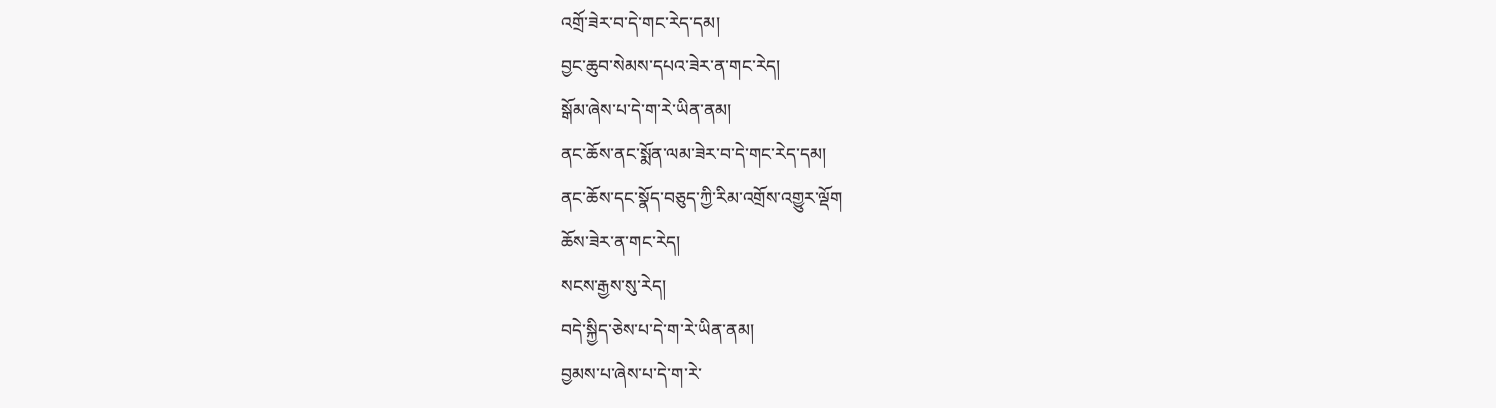འགྲོ་ཟེར་བ་དེ་གང་རེད་དམ།
བྱང་ཆུབ་སེམས་དཔའ་ཟེར་ན་གང་རེད།
སྒོམ་ཞེས་པ་དེ་ག་རེ་ཡིན་ནམ།
ནང་ཆོས་ནང་སྨོན་ལམ་ཟེར་བ་དེ་གང་རེད་དམ།
ནང་ཆོས་དང་སྣོད་བཅུད་ཀྱི་རིམ་འགྲོས་འགྱུར་ལྡོག
ཆོས་ཟེར་ན་གང་རེད།
སངས་རྒྱས་སུ་རེད།
བདེ་སྐྱིད་ཅེས་པ་དེ་ག་རེ་ཡིན་ནམ།
བྱམས་པ་ཞེས་པ་དེ་ག་རེ་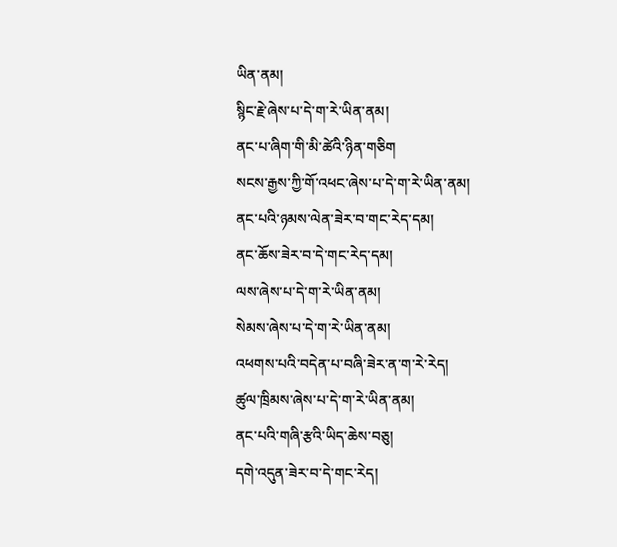ཡིན་ནམ།
སྙིང་རྗེ་ཞེས་པ་དེ་ག་རེ་ཡིན་ནམ།
ནང་པ་ཞིག་གི་མི་ཚེའི་ཉིན་གཅིག
སངས་རྒྱས་ཀྱི་གོ་འཕང་ཞེས་པ་དེ་ག་རེ་ཡིན་ནམ།
ནང་པའི་ཉམས་ལེན་ཟེར་བ་གང་རེད་དམ།
ནང་ཆོས་ཟེར་བ་དེ་གང་རེད་དམ།
ལས་ཞེས་པ་དེ་ག་རེ་ཡིན་ནམ།
སེམས་ཞེས་པ་དེ་ག་རེ་ཡིན་ནམ།
འཕགས་པའི་བདེན་པ་བཞི་ཟེར་ན་ག་རེ་རེད།
ཚུལ་ཁྲིམས་ཞེས་པ་དེ་ག་རེ་ཡིན་ནམ།
ནང་པའི་གཞི་རྩའི་ཡིད་ཆེས་བཅུ།
དགེ་འདུན་ཟེར་བ་དེ་གང་རེད།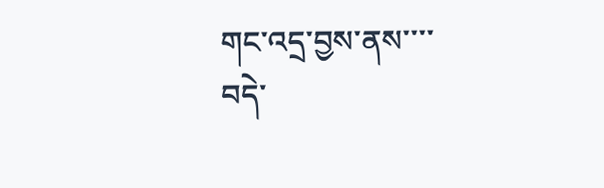གང་འདྲ་བྱས་ནས་་་་
བདེ་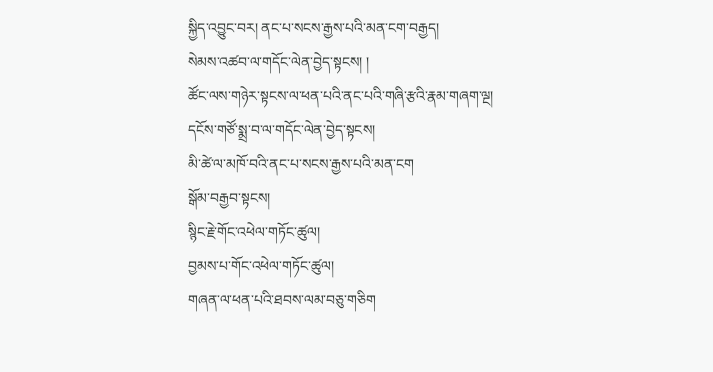སྐྱིད་འབྱུང་བར། ནང་པ་སངས་རྒྱས་པའི་མན་ངག་བརྒྱད།
སེམས་འཚབ་ལ་གདོང་ལེན་བྱེད་སྟངས། །
ཚོང་ལས་གཉེར་སྟངས་ལ་ཕན་པའི་ནང་པའི་གཞི་རྩའི་རྣམ་གཞག་ལྔ།
དངོས་གཙོ་སྨྲ་བ་ལ་གདོང་ལེན་བྱེད་སྟངས།
མི་ཚེ་ལ་མཁོ་བའི་ནང་པ་སངས་རྒྱས་པའི་མན་ངག
སྒོམ་བརྒྱབ་སྟངས།
སྙིང་རྗེ་གོང་འཕེལ་གཏོང་ཚུལ།
བྱམས་པ་གོང་འཕེལ་གཏོང་ཚུལ།
གཞན་ལ་ཕན་པའི་ཐབས་ལམ་བཅུ་གཅིག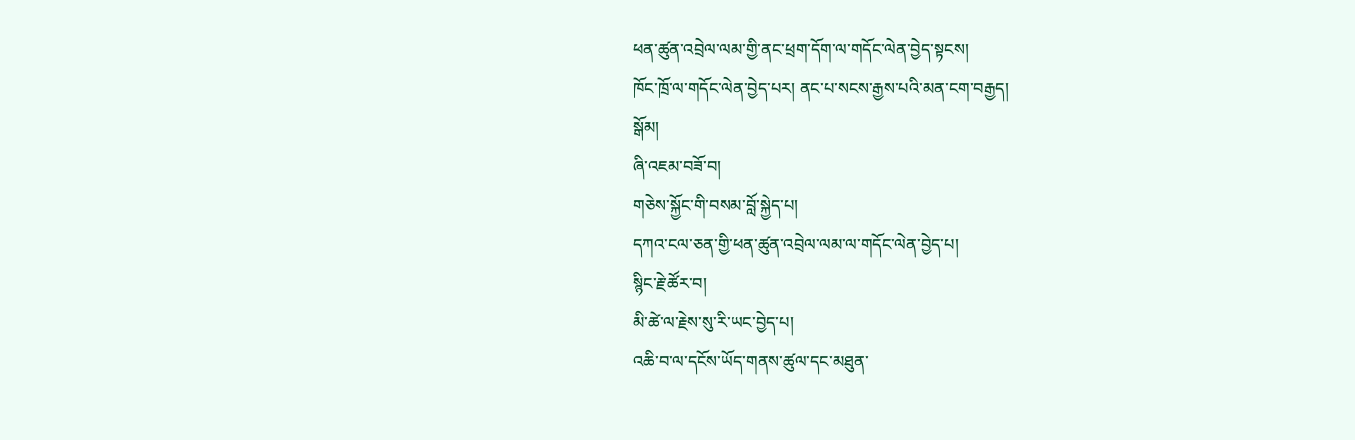ཕན་ཚུན་འབྲེལ་ལམ་གྱི་ནང་ཕྲག་དོག་ལ་གདོང་ལེན་བྱེད་སྟངས།
ཁོང་ཁྲོ་ལ་གདོང་ལེན་བྱེད་པར། ནང་པ་སངས་རྒྱས་པའི་མན་ངག་བརྒྱད།
སྒོམ།
ཞི་འཇམ་བཟོ་བ།
གཅེས་སྐྱོང་གི་བསམ་བློ་སྐྱེད་པ།
དཀའ་ངལ་ཅན་གྱི་ཕན་ཚུན་འབྲེལ་ལམ་ལ་གདོང་ལེན་བྱེད་པ།
སྙིང་རྗེ་ཚོར་བ།
མི་ཚེ་ལ་རྗེས་སུ་རི་ཡང་བྱེད་པ།
འཆི་བ་ལ་དངོས་ཡོད་གནས་ཚུལ་དང་མཐུན་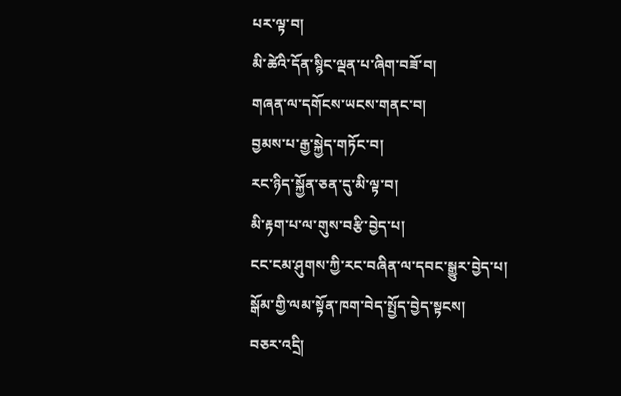པར་ལྟ་བ།
མི་ཚེའི་དོན་སྙིང་ལྡན་པ་ཞིག་བཟོ་བ།
གཞན་ལ་དགོངས་ཡངས་གནང་བ།
བྱམས་པ་རྒྱ་སྐྱེད་གཏོང་བ།
རང་ཉིད་སྐྱོན་ཅན་དུ་མི་ལྟ་བ།
མི་རྟག་པ་ལ་གུས་བརྩི་བྱེད་པ།
ངང་ངམ་ཤུགས་ཀྱི་རང་བཞིན་ལ་དབང་སྒྱུར་བྱེད་པ།
སྒོམ་གྱི་ལམ་སྟོན་ཁག་བེད་སྤྱོད་བྱེད་སྟངས།
བཅར་འདྲི།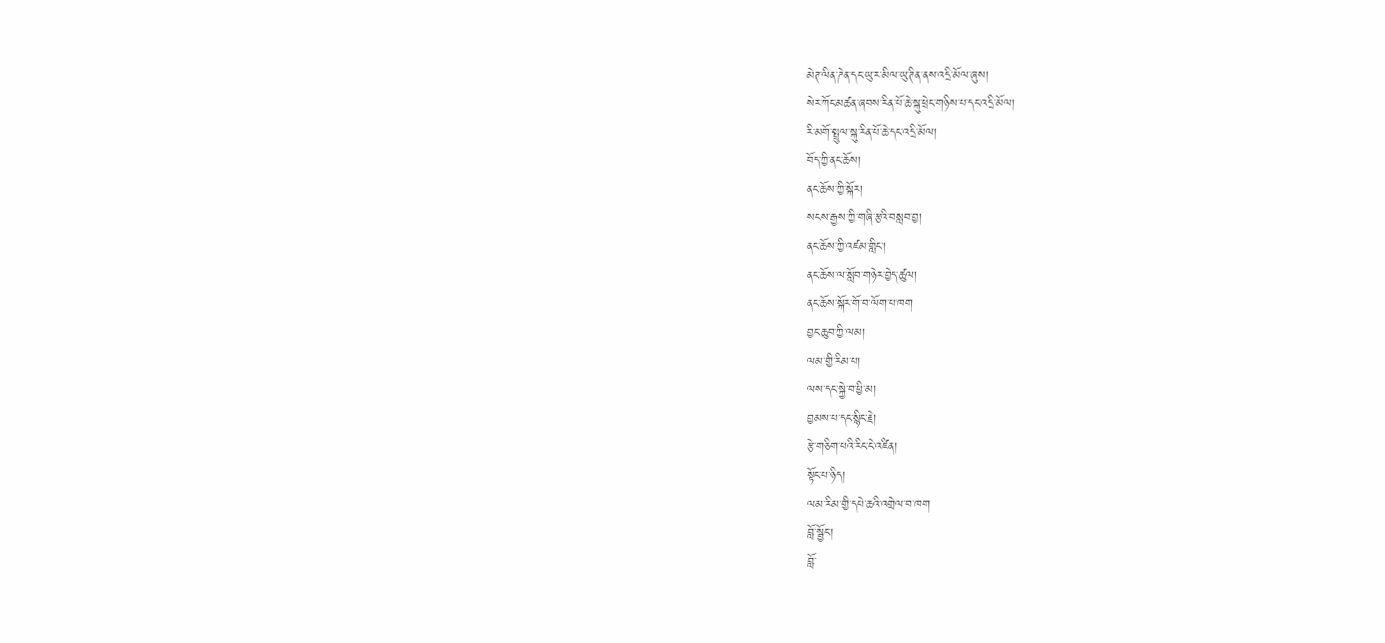མེཊ་ལིན་ཌེན་དང་ཡུ་ར་མིལ་ཡུ་ཊིན་ནས་འདྲི་མོལ་ཞུས།
སེར་ཀོང་མཚན་ཞབས་རིན་པོ་ཆེ་སྐུ་ཕྲེང་གཉིས་པ་དང་འདྲི་མོལ།
རི་མགོ་སྤྲུལ་སྐུ་རིན་པོ་ཆེ་དང་འདྲི་མོལ།
བོད་ཀྱི་ནང་ཆོས།
ནང་ཆོས་ཀྱི་སྐོར།
སངས་རྒྱས་ཀྱི་གཞི་རྩའི་བསླབ་བྱ།
ནང་ཆོས་ཀྱི་འཛམ་གླིང་།
ནང་ཆོས་ལ་སློབ་གཉེར་བྱེད་ཚུལ།
ནང་ཆོས་སྐོར་གོ་བ་ལོག་པ་ཁག
བྱང་ཆུབ་ཀྱི་ལམ།
ལམ་གྱི་རིམ་པ།
ལས་དང་སྐྱེ་བ་ཕྱི་མ།
བྱམས་པ་དང་སྙིང་རྗེ།
རྩེ་གཅིག་པའི་རིང་ངེ་འཛིན།
སྟོང་པ་ཉིད།
ལམ་རིམ་གྱི་དཔེ་ཆའི་འགྲེལ་བ་ཁག
བློ་སྦྱོང་།
བློ་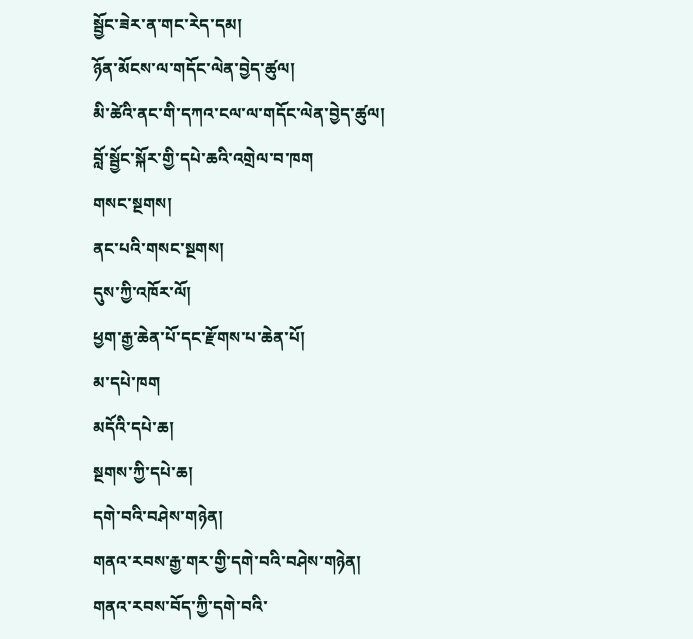སྦྱོང་ཟེར་ན་གང་རེད་དམ།
ཉོན་མོངས་ལ་གདོང་ལེན་བྱེད་ཚུལ།
མི་ཚེའི་ནང་གི་དཀའ་ངལ་ལ་གདོང་ལེན་བྱེད་ཚུལ།
བློ་སྦྱོང་སྐོར་གྱི་དཔེ་ཆའི་འགྲེལ་བ་ཁག
གསང་སྔགས།
ནང་པའི་གསང་སྔགས།
དུས་ཀྱི་འཁོར་ལོ།
ཕྱག་རྒྱ་ཆེན་པོ་དང་རྫོགས་པ་ཆེན་པོ།
མ་དཔེ་ཁག
མདོའི་དཔེ་ཆ།
སྔགས་ཀྱི་དཔེ་ཆ།
དགེ་བའི་བཤེས་གཉེན།
གནའ་རབས་རྒྱ་གར་གྱི་དགེ་བའི་བཤེས་གཉེན།
གནའ་རབས་བོད་ཀྱི་དགེ་བའི་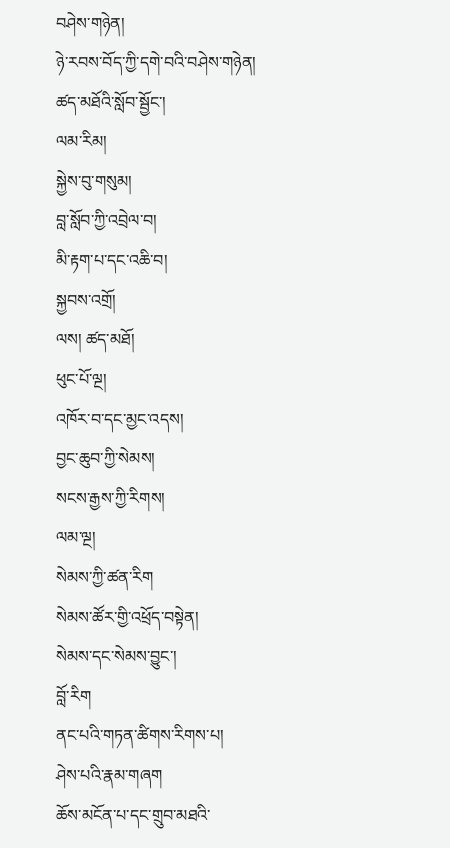བཤེས་གཉེན།
ཉེ་རབས་བོད་ཀྱི་དགེ་བའི་བཤེས་གཉེན།
ཚད་མཐོའི་སློབ་སྦྱོང་།
ལམ་རིམ།
སྐྱེས་བུ་གསུམ།
བླ་སློབ་ཀྱི་འབྲེལ་བ།
མི་རྟག་པ་དང་འཆི་བ།
སྐྱབས་འགྲོ།
ལས། ཚད་མཐོ།
ཕུང་པོ་ལྔ།
འཁོར་བ་དང་མྱང་འདས།
བྱང་ཆུབ་ཀྱི་སེམས།
སངས་རྒྱས་ཀྱི་རིགས།
ལམ་ལྔ།
སེམས་ཀྱི་ཚན་རིག
སེམས་ཚོར་གྱི་འཕྲོད་བསྟེན།
སེམས་དང་སེམས་བྱུང་།
བློ་རིག
ནང་པའི་གཏན་ཚིགས་རིགས་པ།
ཤེས་པའི་རྣམ་གཞག
ཆོས་མངོན་པ་དང་གྲུབ་མཐའི་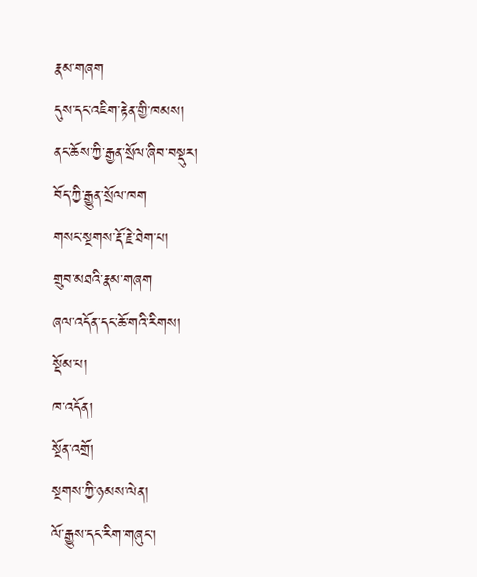རྣམ་གཞག
དུས་དང་འཇིག་རྟེན་གྱི་ཁམས།
ནང་ཆོས་ཀྱི་རྒྱན་སྲོལ་ཞིབ་བསྡུར།
བོད་ཀྱི་རྒྱུན་སྲོལ་ཁག
གསང་སྔགས་རྡོ་རྗེ་ཐེག་པ།
གྲུབ་མཐའི་རྣམ་གཞག
ཞལ་འདོན་དང་ཆོ་གའི་རིགས།
སྡོམ་པ།
ཁ་འདོན།
སྔོན་འགྲོ།
སྔགས་ཀྱི་ཉམས་ལེན།
ལོ་རྒྱུས་དང་རིག་གཞུང་།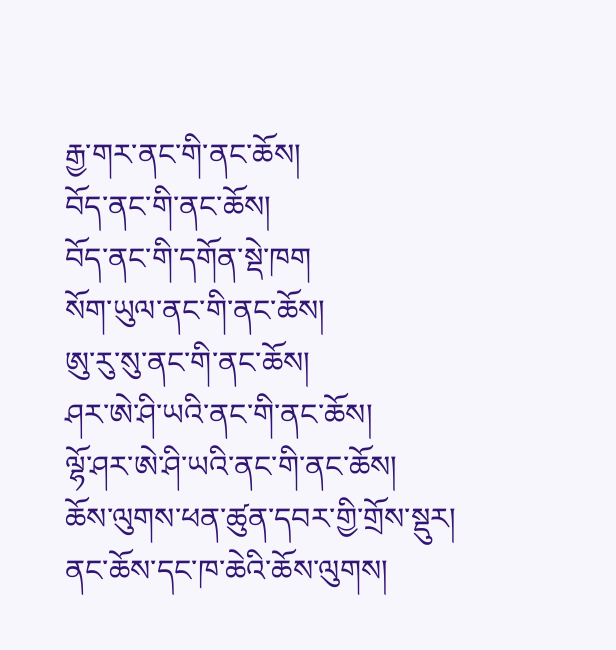རྒྱ་གར་ནང་གི་ནང་ཆོས།
བོད་ནང་གི་ནང་ཆོས།
བོད་ནང་གི་དགོན་སྡེ་ཁག
སོག་ཡུལ་ནང་གི་ནང་ཆོས།
ཨུ་རུ་སུ་ནང་གི་ནང་ཆོས།
ཤར་ཨེ་ཤི་ཡའི་ནང་གི་ནང་ཆོས།
ལྷོ་ཤར་ཨེ་ཤི་ཡའི་ནང་གི་ནང་ཆོས།
ཆོས་ལུགས་ཕན་ཚུན་དབར་གྱི་གྲོས་སྡུར།
ནང་ཆོས་དང་ཁ་ཆེའི་ཆོས་ལུགས།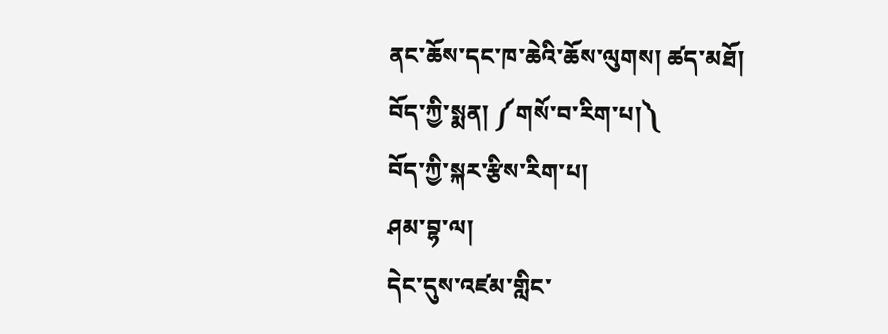ནང་ཆོས་དང་ཁ་ཆེའི་ཆོས་ལུགས། ཚད་མཐོ།
བོད་ཀྱི་སྨན། ༼གསོ་བ་རིག་པ།༽
བོད་ཀྱི་སྐར་རྩིས་རིག་པ།
ཤམ་བྷ་ལ།
དེང་དུས་འཛམ་གླིང་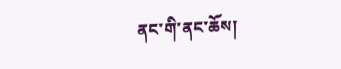ནང་གི་ནང་ཆོས།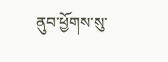ནུབ་ཕྱོགས་སུ་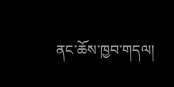ནང་ཆོས་ཁྱབ་གདལ།